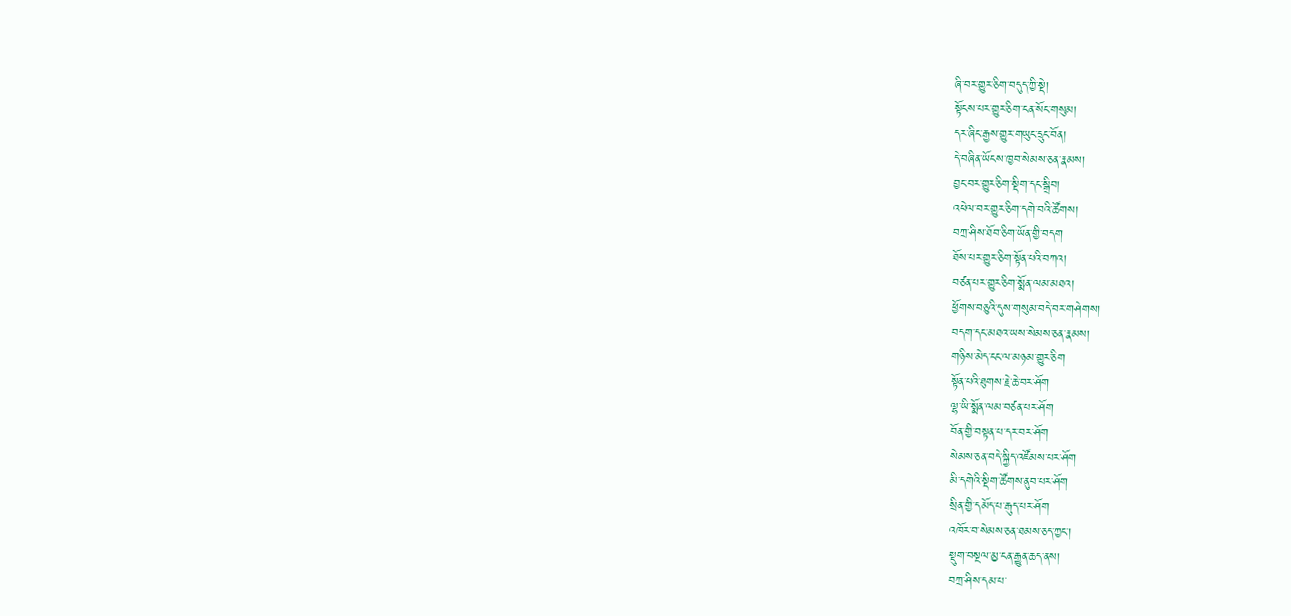ཞི་བར་གྱུར་ཅིག་བདུད་ཀྱི་སྡེ།
སྟོངས་པར་གྱུར་ཅིག་ངན་སོང་གསུམ།
དར་ཞིང་རྒྱས་གྱུར་གཡུང་དྲུང་བོན།
དེ་བཞིན་ཡོངས་ཁྱབ་སེམས་ཅན་རྣམས།
བྱང་བར་གྱུར་ཅིག་སྡིག་དང་སྒྲིབ།
འཕེལ་བར་གྱུར་ཅིག་དགེ་བའི་ཚོགས།
བཀྲ་ཤིས་ཐོབ་ཅིག་ཡོན་གྱི་བདག
ཐོས་པར་གྱུར་ཅིག་སྟོན་པའི་བཀའ།
བཙན་པར་གྱུར་ཅིག་སྨོན་ལམ་མཐའ།
ཕྱོགས་བཅུའི་དུས་གསུམ་བདེ་བར་གཤེགས།
བདག་དང་མཐའ་ཡས་སེམས་ཅན་རྣམས།
གཉིས་མེད་ངང་ལ་མཉམ་གྱུར་ཅིག
སྟོན་པའི་ཐུགས་རྗེ་ཆེ་བར་ཤོག
ལྷ་ཡི་སྨོན་ལམ་བཙན་པར་ཤོག
བོན་གྱི་བསྟན་པ་དར་བར་ཤོག
སེམས་ཅན་བདེ་སྐྱིད་འཛོམས་པར་ཤོག
མི་དགེའི་སྡིག་ཚོགས་ནུབ་པར་ཤོག
སྲིན་གྱི་དམོད་པ་རྒུད་པར་ཤོག
འཁོར་བ་སེམས་ཅན་ཐམས་ཅད་ཀྱང་།
སྡུག་བསྔལ་མྱ་ངན་རྒྱུན་ཆད་ནས།
བཀྲ་ཤིས་དམ་པ་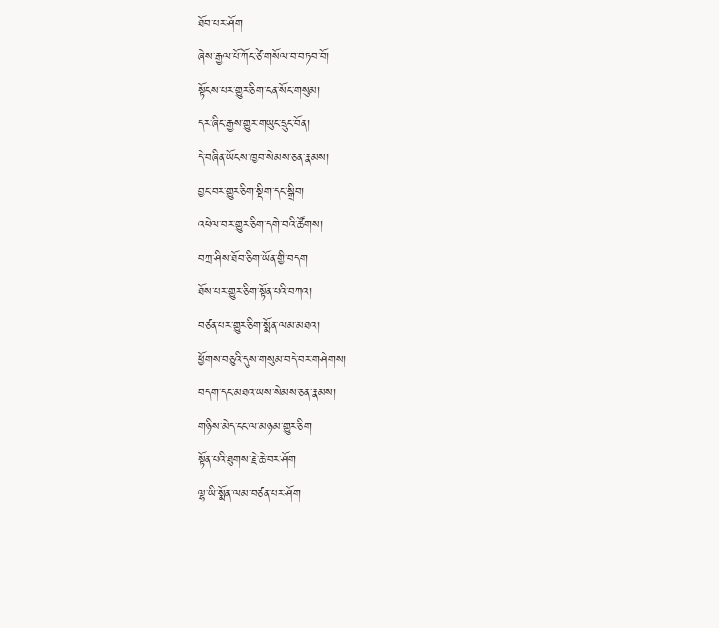ཐོབ་པར་ཤོག
ཞེས་རྒྱལ་པོ་ཀོང་ཙེ་གསོལ་བ་བཏབ་བོ།
སྟོངས་པར་གྱུར་ཅིག་ངན་སོང་གསུམ།
དར་ཞིང་རྒྱས་གྱུར་གཡུང་དྲུང་བོན།
དེ་བཞིན་ཡོངས་ཁྱབ་སེམས་ཅན་རྣམས།
བྱང་བར་གྱུར་ཅིག་སྡིག་དང་སྒྲིབ།
འཕེལ་བར་གྱུར་ཅིག་དགེ་བའི་ཚོགས།
བཀྲ་ཤིས་ཐོབ་ཅིག་ཡོན་གྱི་བདག
ཐོས་པར་གྱུར་ཅིག་སྟོན་པའི་བཀའ།
བཙན་པར་གྱུར་ཅིག་སྨོན་ལམ་མཐའ།
ཕྱོགས་བཅུའི་དུས་གསུམ་བདེ་བར་གཤེགས།
བདག་དང་མཐའ་ཡས་སེམས་ཅན་རྣམས།
གཉིས་མེད་ངང་ལ་མཉམ་གྱུར་ཅིག
སྟོན་པའི་ཐུགས་རྗེ་ཆེ་བར་ཤོག
ལྷ་ཡི་སྨོན་ལམ་བཙན་པར་ཤོག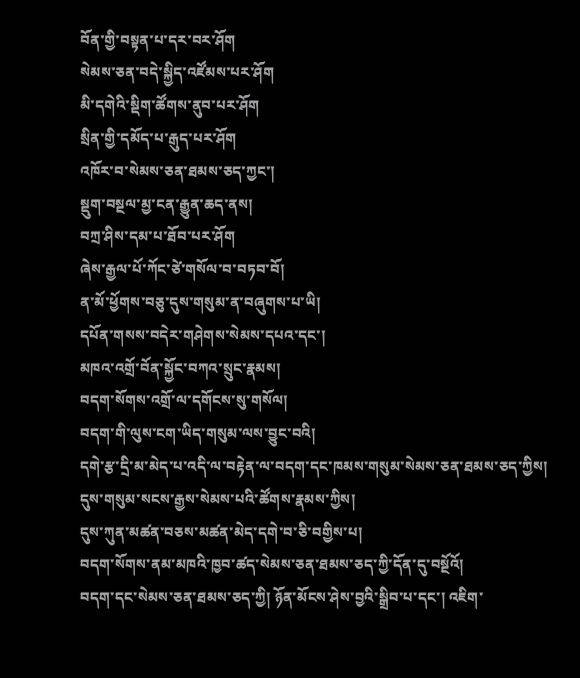བོན་གྱི་བསྟན་པ་དར་བར་ཤོག
སེམས་ཅན་བདེ་སྐྱིད་འཛོམས་པར་ཤོག
མི་དགེའི་སྡིག་ཚོགས་ནུབ་པར་ཤོག
སྲིན་གྱི་དམོད་པ་རྒུད་པར་ཤོག
འཁོར་བ་སེམས་ཅན་ཐམས་ཅད་ཀྱང་།
སྡུག་བསྔལ་མྱ་ངན་རྒྱུན་ཆད་ནས།
བཀྲ་ཤིས་དམ་པ་ཐོབ་པར་ཤོག
ཞེས་རྒྱལ་པོ་ཀོང་ཙེ་གསོལ་བ་བཏབ་བོ།
ན་མོ་ཕྱོགས་བཅུ་དུས་གསུམ་ན་བཞུགས་པ་ཡི།
དཔོན་གསས་བདེར་གཤེགས་སེམས་དཔའ་དང་།
མཁའ་འགྲོ་བོན་སྐྱོང་བཀའ་སྲུང་རྣམས།
བདག་སོགས་འགྲོ་ལ་དགོངས་སུ་གསོལ།
བདག་གི་ལུས་ངག་ཡིད་གསུམ་ལས་བྱུང་བའི།
དགེ་རྩ་དྲི་མ་མེད་པ་འདི་ལ་བརྟེན་ལ་བདག་དང་ཁམས་གསུམ་སེམས་ཅན་ཐམས་ཅད་ཀྱིས།
དུས་གསུམ་སངས་རྒྱས་སེམས་པའི་ཚོགས་རྣམས་ཀྱིས།
དུས་ཀུན་མཚན་བཅས་མཚན་མེད་དགེ་བ་ཅི་བགྱིས་པ།
བདག་སོགས་ནམ་མཁའི་ཁྱབ་ཚད་སེམས་ཅན་ཐམས་ཅད་ཀྱི་དོན་དུ་བསྔོའོ།
བདག་དང་སེམས་ཅན་ཐམས་ཅད་ཀྱི། ཉོན་མོངས་ཤེས་བྱའི་སྒྲིབ་པ་དང་། འཇིག་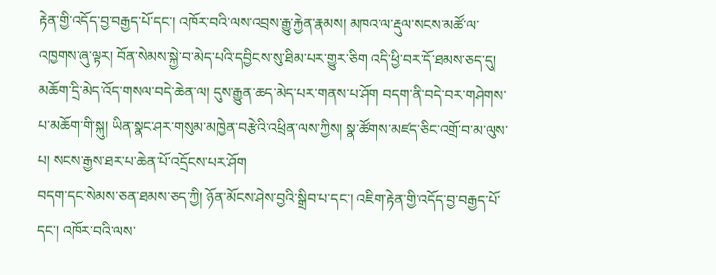རྟེན་གྱི་འདོད་བྱ་བརྒྱད་པོ་དང་། འཁོར་བའི་ལས་འབྲས་རྒྱུ་རྐྱེན་རྣམས། མཁའ་ལ་རྡུལ་སངས་མཚོ་ལ་འཁྱགས་ཞུ་ལྟར། བོན་སེམས་སྐྱེ་བ་མེད་པའི་དབྱིངས་སུ་ཐིམ་པར་གྱུར་ཅིག འདི་ཕྱི་བར་དོ་ཐམས་ཅད་དུ། མཆོག་དྲི་མེད་འོད་གསལ་བདེ་ཆེན་ལ། དུས་རྒྱུན་ཆད་མེད་པར་གནས་པ་ཤོག བདག་ནི་བདེ་བར་གཤེགས་པ་མཆོག་གི་སྐུ། ཡིན་སྣང་ཤར་གསུམ་མཁྱེན་བརྩེའི་འཕྲིན་ལས་ཀྱིས། སྣ་ཚོགས་མཛད་ཅིང་འགྲོ་བ་མ་ལུས་པ། སངས་རྒྱས་ཐར་པ་ཆེན་པོ་འདྲོངས་པར་ཤོག
བདག་དང་སེམས་ཅན་ཐམས་ཅད་ཀྱི། ཉོན་མོངས་ཤེས་བྱའི་སྒྲིབ་པ་དང་། འཇིག་རྟེན་གྱི་འདོད་བྱ་བརྒྱད་པོ་དང་། འཁོར་བའི་ལས་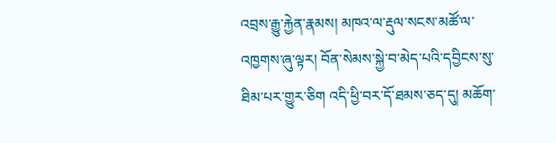འབྲས་རྒྱུ་རྐྱེན་རྣམས། མཁའ་ལ་རྡུལ་སངས་མཚོ་ལ་འཁྱགས་ཞུ་ལྟར། བོན་སེམས་སྐྱེ་བ་མེད་པའི་དབྱིངས་སུ་ཐིམ་པར་གྱུར་ཅིག འདི་ཕྱི་བར་དོ་ཐམས་ཅད་དུ། མཆོག་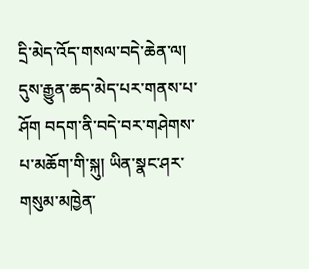དྲི་མེད་འོད་གསལ་བདེ་ཆེན་ལ། དུས་རྒྱུན་ཆད་མེད་པར་གནས་པ་ཤོག བདག་ནི་བདེ་བར་གཤེགས་པ་མཆོག་གི་སྐུ། ཡིན་སྣང་ཤར་གསུམ་མཁྱེན་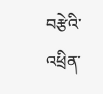བརྩེའི་འཕྲིན་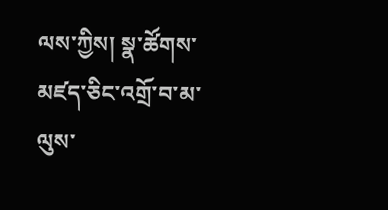ལས་ཀྱིས། སྣ་ཚོགས་མཛད་ཅིང་འགྲོ་བ་མ་ལུས་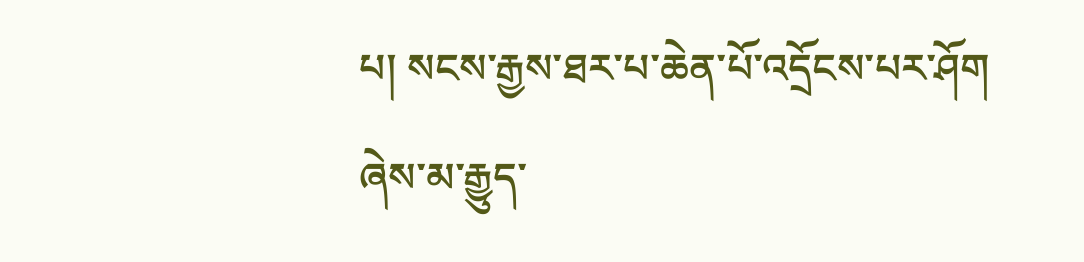པ། སངས་རྒྱས་ཐར་པ་ཆེན་པོ་འདྲོངས་པར་ཤོག
ཞེས་མ་རྒྱུད་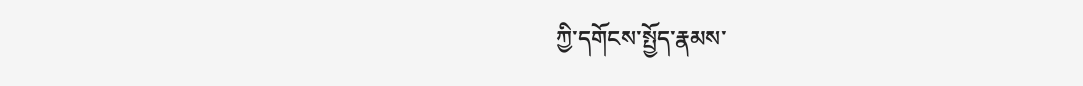ཀྱི་དགོངས་སྤྱོད་རྣམས་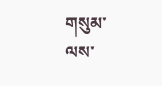གསུམ་ལས་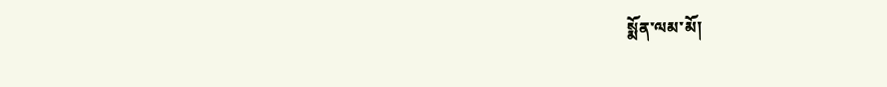སྨོན་ལམ་མོ།